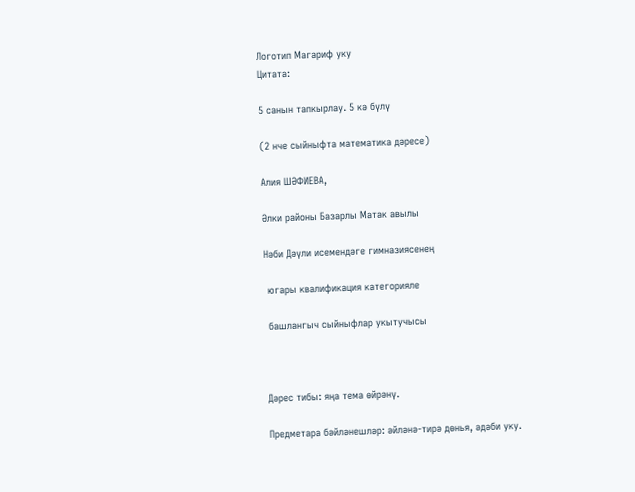Логотип Магариф уку
Цитата:

5 санын тапкырлау. 5 кә бүлү

(2 нче сыйныфта математика дәресе)

Алия ШӘФИЕВА,

Әлки районы Базарлы Матак авылы

Нәби Дәүли исемендәге гимназиясенең

 югары квалификация категорияле

 башлангыч сыйныфлар укытучысы



Дәрес тибы: яңа тема өйрәнү.

Предметара бәйләнешләр: әйләнә-тирә дөнья, әдәби уку.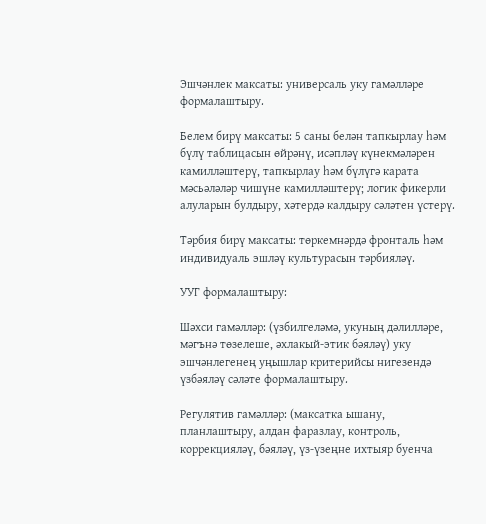Эшчәнлек максаты: универсаль уку гамәлләре формалаштыру.

Белем бирү максаты: 5 саны белән тапкырлау һәм бүлү таблицасын өйрәнү, исәпләү күнекмәләрен камилләштерү, тапкырлау һәм бүлүгә карата мәсьәләләр чишүне камилләштерү; логик фикерли алуларын булдыру, хәтердә калдыру сәләтен үстерү.

Тәрбия бирү максаты: төркемнәрдә фронталь һәм индивидуаль эшләү культурасын тәрбияләү.

УУГ формалаштыру:

Шәхси гамәлләр: (үзбилгеләмә, укуның дәлилләре, мәгънә төзелеше, әхлакый-этик бәяләү) уку эшчәнлегенең уңышлар критерийсы нигезендә үзбәяләү сәләте формалаштыру.

Регулятив гамәлләр: (максатка ышану, планлаштыру, алдан фаразлау, контроль, коррекцияләү, бәяләү, үз-үзеңне ихтыяр буенча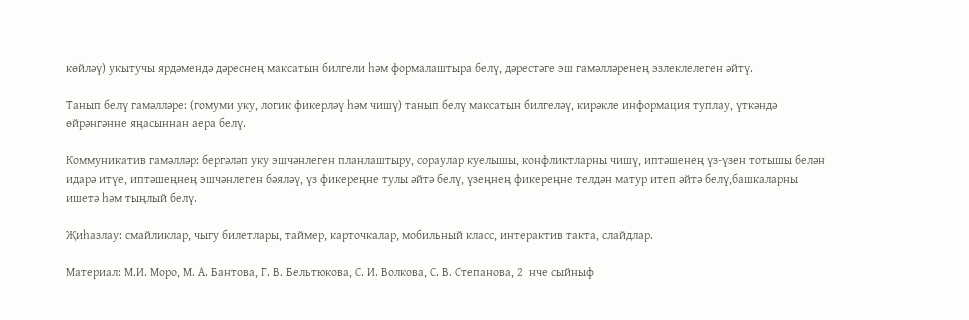көйләү) укытучы ярдәмендә дәреснең максатын билгели һәм формалаштыра белү, дәрестәге эш гамәлләренең эзлеклелеген әйтү.

Танып белү гамәлләре: (гомуми уку, логик фикерләү һәм чишү) танып белү максатын билгеләү, кирәкле информация туплау, үткәндә өйрәнгәнне яңасыннан аера белү.

Коммуникатив гамәлләр: бергәләп уку эшчәнлеген планлаштыру, сораулар куелышы, конфликтларны чишү, иптәшенең үз-үзен тотышы белән идарә итүе, иптәшеңнең эшчәнлеген бәяләү, үз фикереңне тулы әйтә белү, үзеңнең фикереңне телдән матур итеп әйтә белү,башкаларны ишетә һәм тыңлый белү.

Җиһазлау: смайликлар, чыгу билетлары, таймер, карточкалар, мобильный класс, интерактив такта, слайдлар.

Материал: М.И. Моро, М. А. Бантова, Г. В. Бельтюкова, С. И. Волкова, С. В. Степанова, 2  нче сыйныф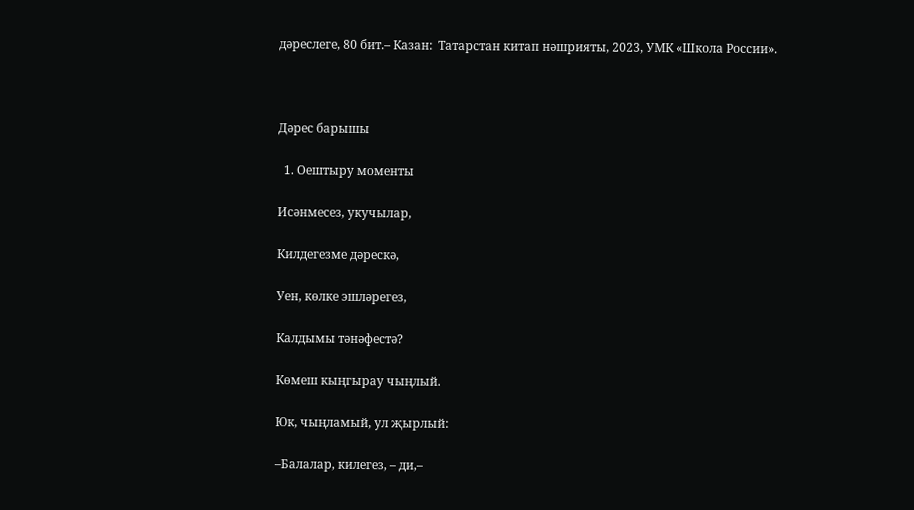дәреслеге, 80 бит.– Казан:  Татарстан китап нәшрияты, 2023, УМК «Школа России».



Дәрес барышы

  1. Оештыру моменты

Исәнмесез, укучылар,

Килдегезме дәрескә,

Уен, көлке эшләрегез,

Калдымы тәнәфестә?

Көмеш кыңгырау чыңлый.

Юк, чыңламый, ул җырлый:

–Балалар, килегез, – ди,–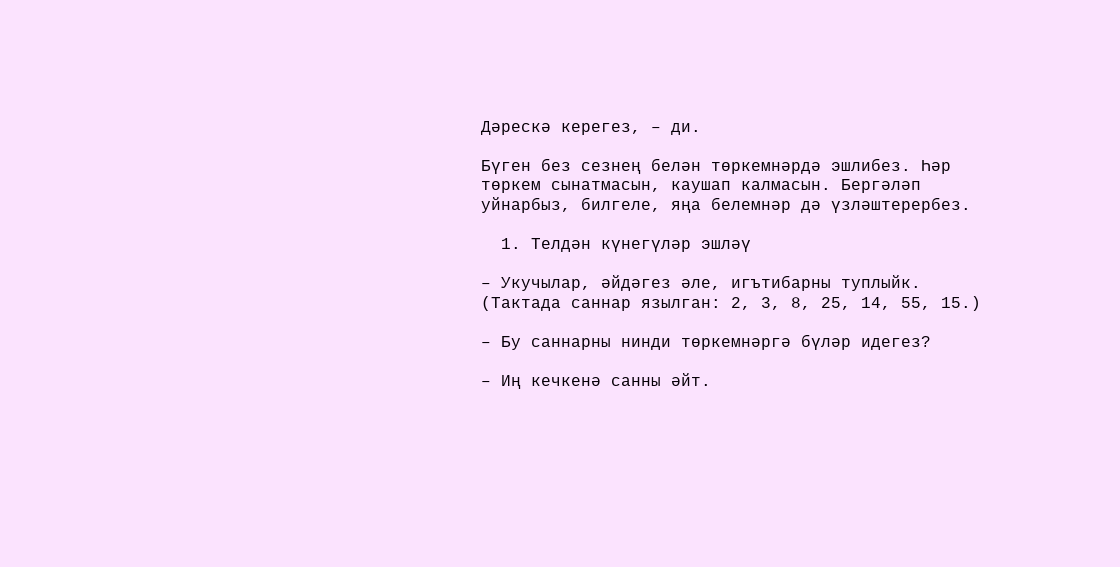Дәрескә керегез, – ди.

Бүген без сезнең белән төркемнәрдә эшлибез. Һәр төркем сынатмасын, каушап калмасын. Бергәләп уйнарбыз, билгеле, яңа белемнәр дә үзләштерербез.

  1. Телдән күнегүләр эшләү

– Укучылар, әйдәгез әле, игътибарны туплыйк. (Тактада саннар язылган: 2, 3, 8, 25, 14, 55, 15.)

– Бу саннарны нинди төркемнәргә бүләр идегез?

– Иң кечкенә санны әйт.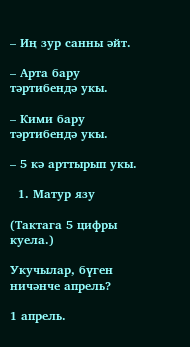– Иң зур санны әйт.

– Арта бару тәртибендә укы.

– Кими бару тәртибендә укы.

– 5 кә арттырып укы.

  1. Матур язу

(Тактага 5 цифры куела.)

Укучылар, бүген ничәнче апрель?

1 апрель.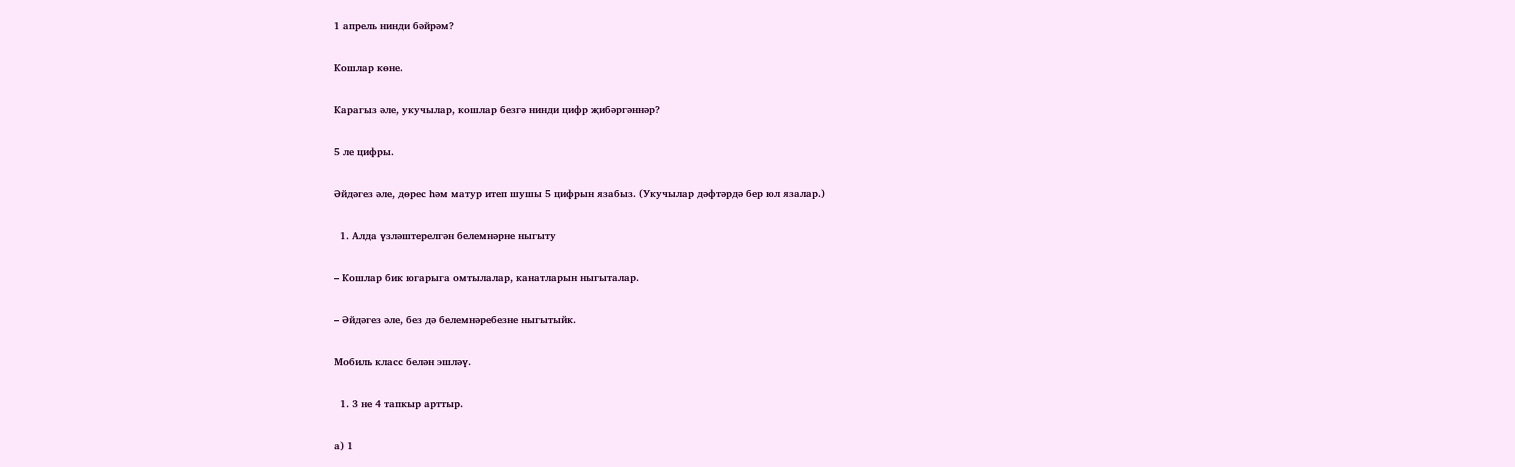1 апрель нинди бәйрәм?

Кошлар көне.

Карагыз әле, укучылар, кошлар безгә нинди цифр җибәргәннәр?

5 ле цифры.

Әйдәгез әле, дөрес һәм матур итеп шушы 5 цифрын язабыз. (Укучылар дәфтәрдә бер юл язалар.)

  1. Алда үзләштерелгән белемнәрне ныгыту

– Кошлар бик югарыга омтылалар, канатларын ныгыталар.

– Әйдәгез әле, без дә белемнәребезне ныгытыйк.

Мобиль класс белән эшләү.

  1. 3 не 4 тапкыр арттыр.

а) 1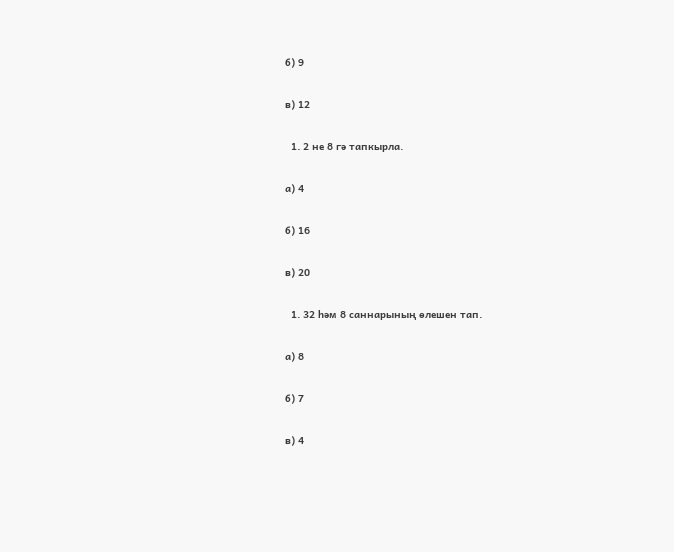б) 9

в) 12

  1. 2 не 8 гә тапкырла.

а) 4

б) 16

в) 20

  1. 32 һәм 8 саннарының өлешен тап.

а) 8

б) 7

в) 4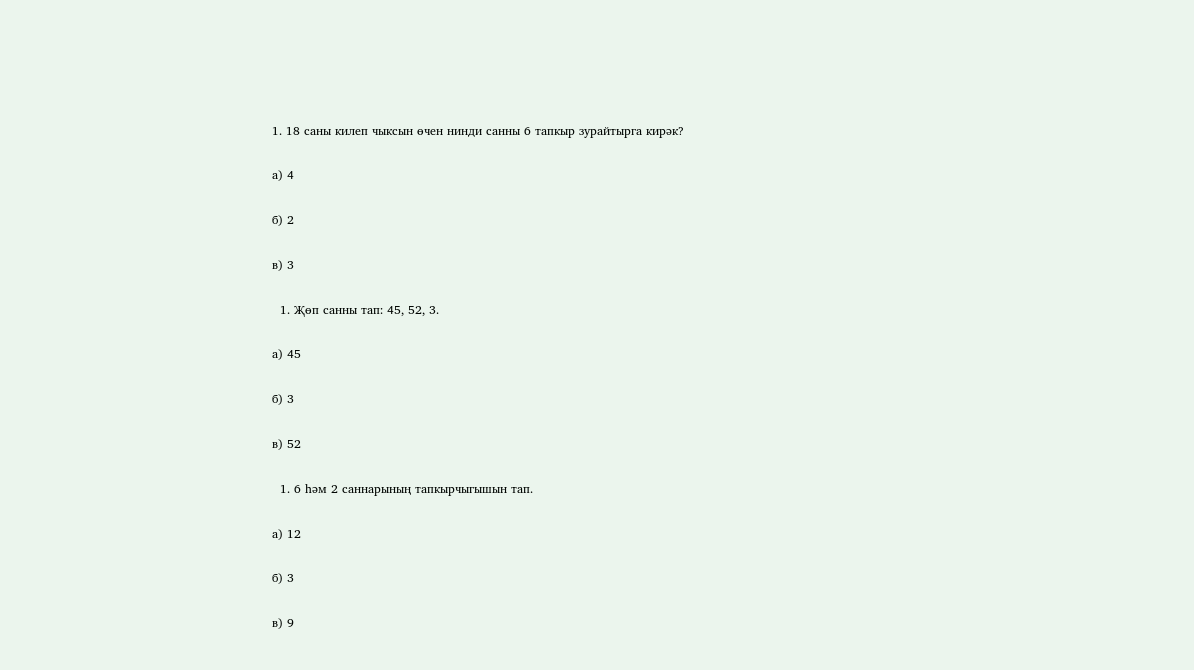1. 18 саны килеп чыксын өчен нинди санны 6 тапкыр зурайтырга кирәк?

а) 4

б) 2

в) 3

  1. Җөп санны тап: 45, 52, 3.

а) 45

б) 3

в) 52

  1. 6 һәм 2 саннарының тапкырчыгышын тап.

а) 12

б) 3

в) 9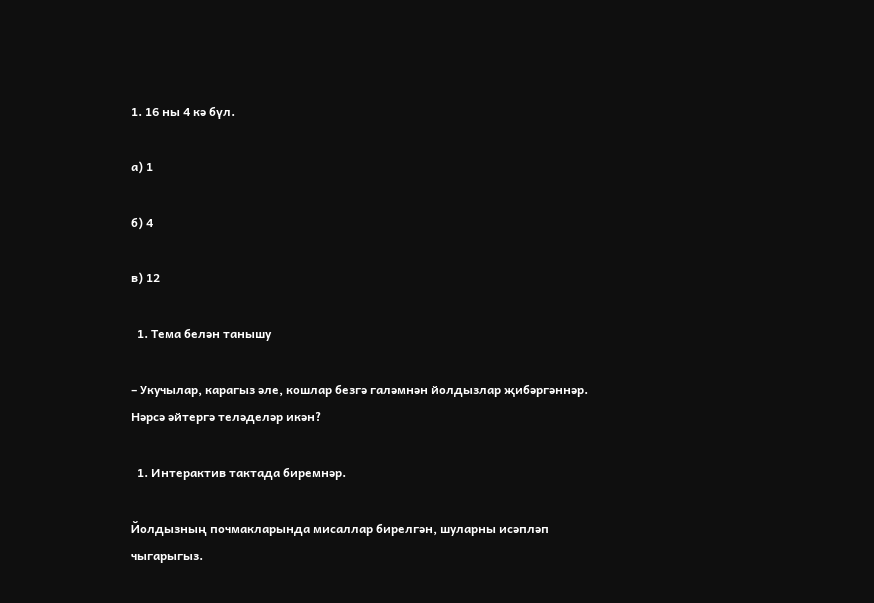1. 16 ны 4 кә бүл.

а) 1

б) 4

в) 12

  1. Тема белән танышу

– Укучылар, карагыз әле, кошлар безгә галәмнән йолдызлар җибәргәннәр. Нәрсә әйтергә теләделәр икән?

  1. Интерактив тактада биремнәр.

Йолдызның почмакларында мисаллар бирелгән, шуларны исәпләп чыгарыгыз.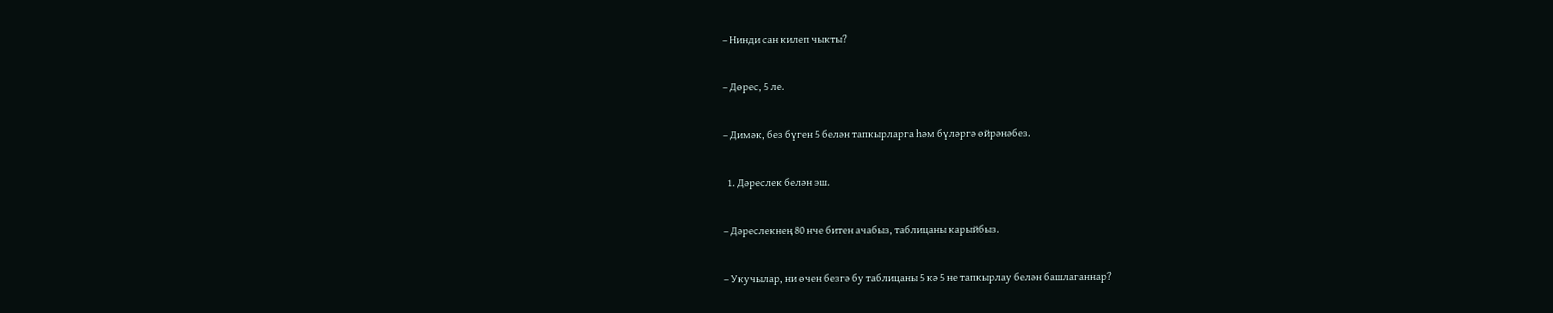– Нинди сан килеп чыкты?

– Дөрес, 5 ле.

– Димәк, без бүген 5 белән тапкырларга һәм бүләргә өйрәнәбез.

  1. Дәреслек белән эш.

– Дәреслекнең 80 нче битен ачабыз, таблицаны карыйбыз.

– Укучылар, ни өчен безгә бу таблицаны 5 кә 5 не тапкырлау белән башлаганнар?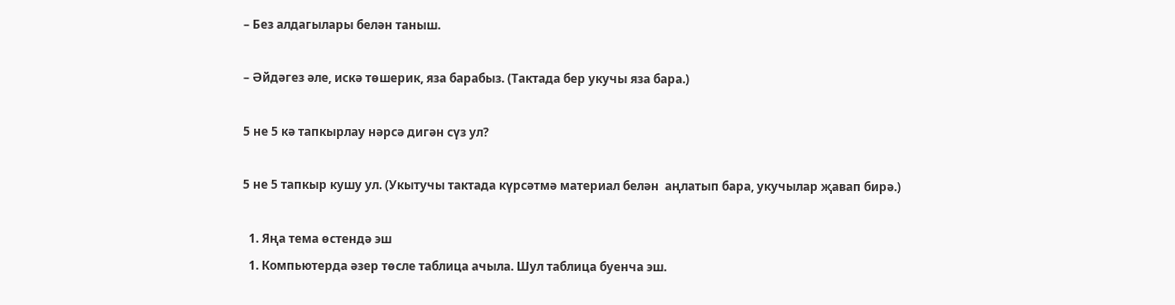– Без алдагылары белән таныш.

– Әйдәгез әле, искә төшерик, яза барабыз. (Тактада бер укучы яза бара.)

5 не 5 кә тапкырлау нәрсә дигән сүз ул?

5 не 5 тапкыр кушу ул. (Укытучы тактада күрсәтмә материал белән  аңлатып бара, укучылар җавап бирә.)

  1. Яңа тема өстендә эш
  1. Компьютерда әзер төсле таблица ачыла. Шул таблица буенча эш.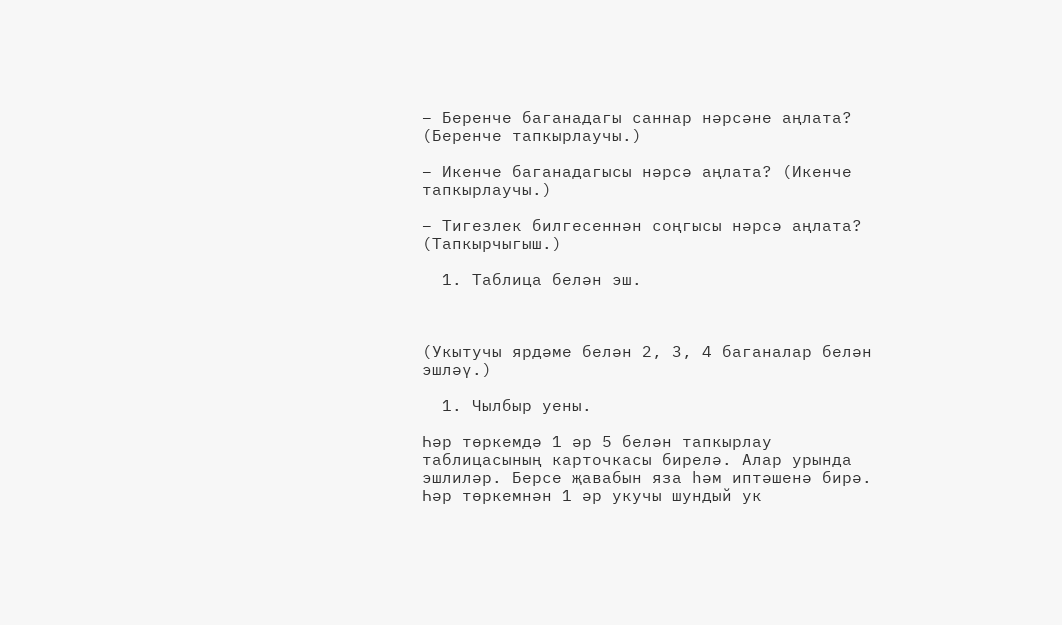– Беренче баганадагы саннар нәрсәне аңлата? (Беренче тапкырлаучы.)

– Икенче баганадагысы нәрсә аңлата? (Икенче тапкырлаучы.)

– Тигезлек билгесеннән соңгысы нәрсә аңлата? (Тапкырчыгыш.)

  1. Таблица белән эш.



(Укытучы ярдәме белән 2, 3, 4 баганалар белән эшләү.)

  1. Чылбыр уены.

Һәр төркемдә 1 әр 5 белән тапкырлау таблицасының карточкасы бирелә. Алар урында эшлиләр. Берсе җавабын яза һәм иптәшенә бирә. Һәр төркемнән 1 әр укучы шундый ук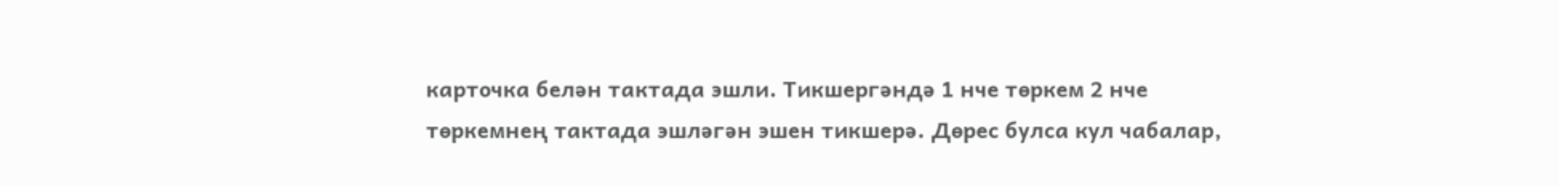карточка белән тактада эшли. Тикшергәндә 1 нче төркем 2 нче төркемнең тактада эшләгән эшен тикшерә. Дөрес булса кул чабалар,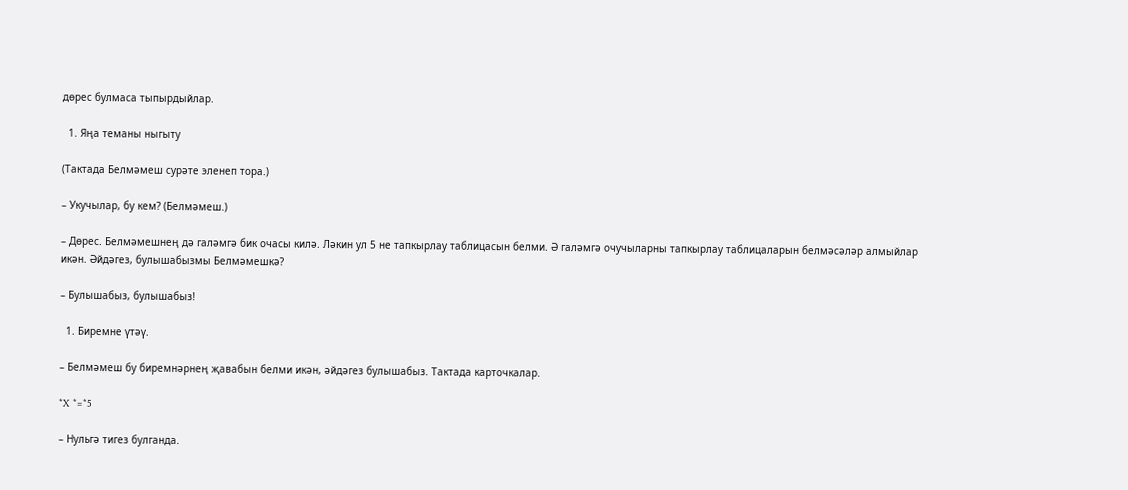дөрес булмаса тыпырдыйлар.

  1. Яңа теманы ныгыту

(Тактада Белмәмеш сурәте эленеп тора.)

– Укучылар, бу кем? (Белмәмеш.)

– Дөрес. Белмәмешнең дә галәмгә бик очасы килә. Ләкин ул 5 не тапкырлау таблицасын белми. Ә галәмгә очучыларны тапкырлау таблицаларын белмәсәләр алмыйлар икән. Әйдәгез, булышабызмы Белмәмешкә?

– Булышабыз, булышабыз!

  1. Биремне үтәү.

– Белмәмеш бу биремнәрнең җавабын белми икән, әйдәгез булышабыз. Тактада карточкалар.

*X *=*5

– Нульгә тигез булганда.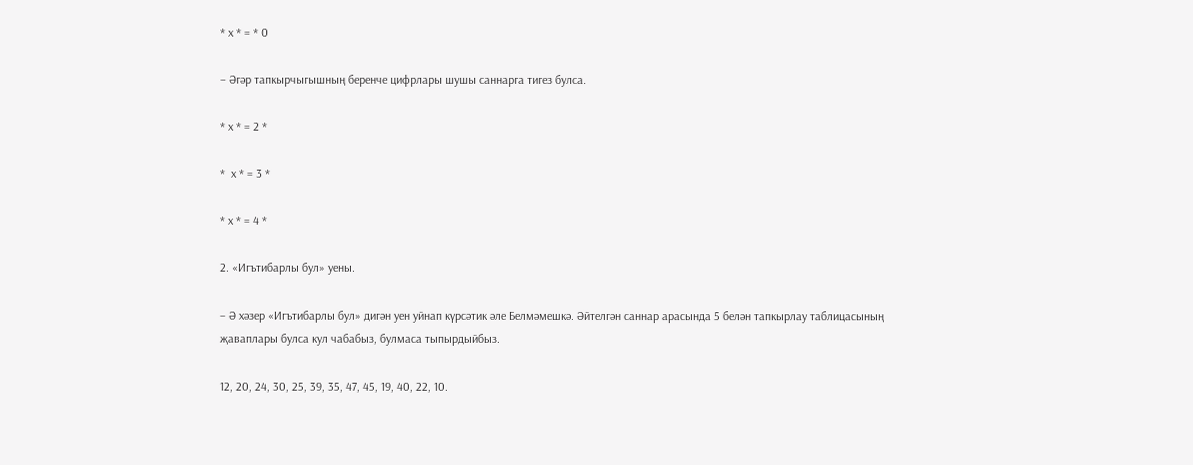* x * = * 0

– Әгәр тапкырчыгышның беренче цифрлары шушы саннарга тигез булса.

* х * = 2 *

*  х * = 3 *

* х * = 4 *

2. «Игътибарлы бул» уены.

– Ә хәзер «Игътибарлы бул» дигән уен уйнап күрсәтик әле Белмәмешкә. Әйтелгән саннар арасында 5 белән тапкырлау таблицасының җаваплары булса кул чабабыз, булмаса тыпырдыйбыз.

12, 20, 24, 30, 25, 39, 35, 47, 45, 19, 40, 22, 10.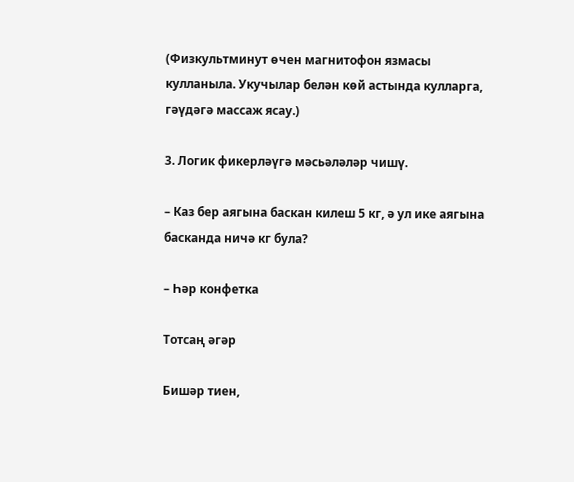(Физкультминут өчен магнитофон язмасы кулланыла. Укучылар белән көй астында кулларга, гәүдәгә массаж ясау.)

3. Логик фикерләүгә мәсьәләләр чишү.

– Каз бер аягына баскан килеш 5 кг, ә ул ике аягына басканда ничә кг була?

– Һәр конфетка

Тотсаң әгәр

Бишәр тиен,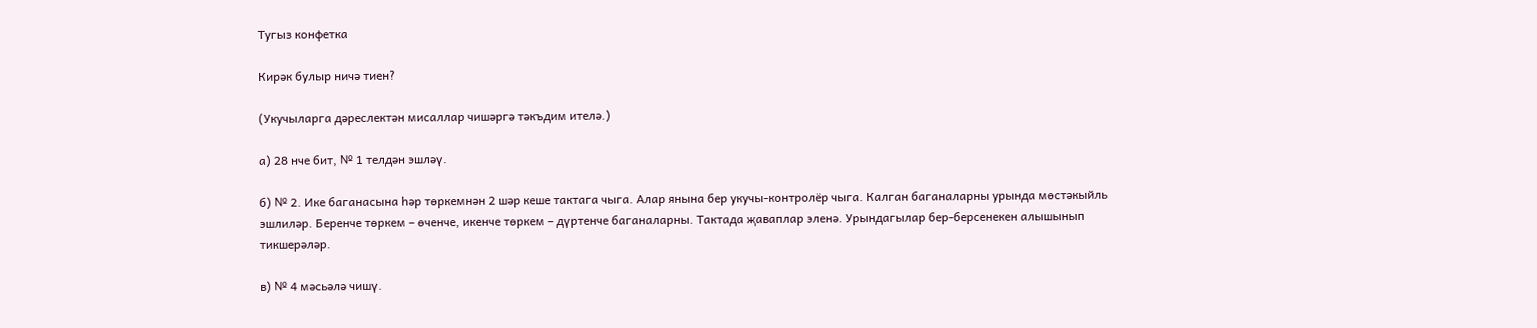Тугыз конфетка

Кирәк булыр ничә тиен?

(Укучыларга дәреслектән мисаллар чишәргә тәкъдим ителә.)

а) 28 нче бит, № 1 телдән эшләү.

б) № 2. Ике баганасына һәр төркемнән 2 шәр кеше тактага чыга. Алар янына бер укучы-контролёр чыга. Калган баганаларны урында мөстәкыйль эшлиләр. Беренче төркем – өченче, икенче төркем – дүртенче баганаларны. Тактада җаваплар эленә. Урындагылар бер-берсенекен алышынып тикшерәләр.

в) № 4 мәсьәлә чишү.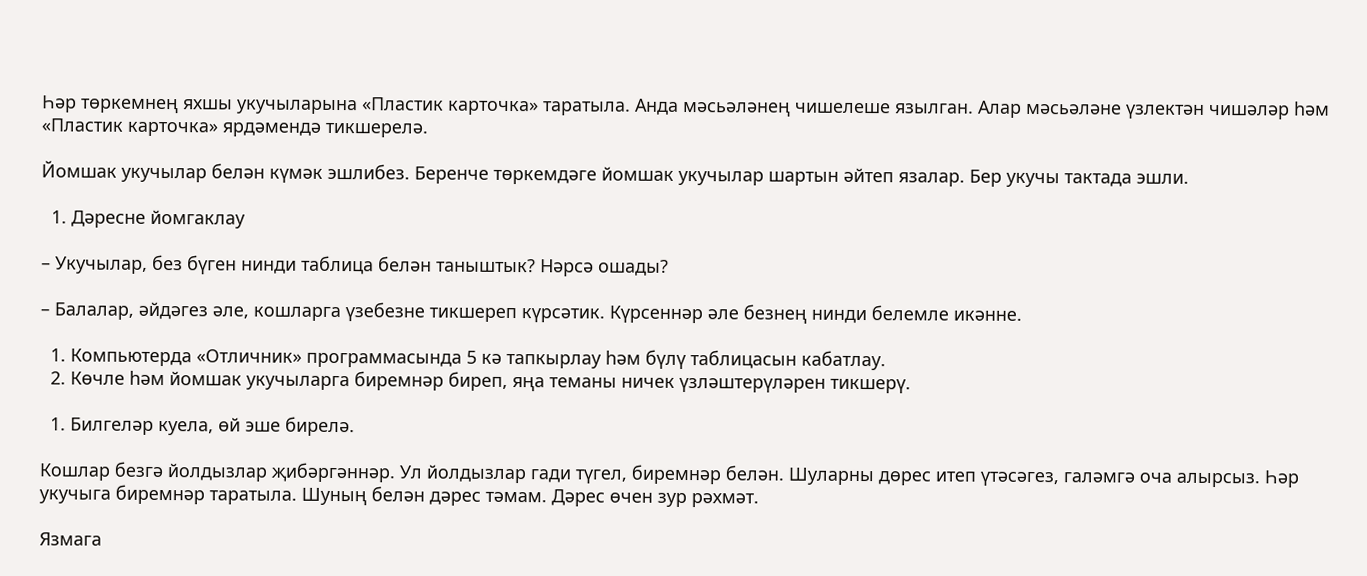Һәр төркемнең яхшы укучыларына «Пластик карточка» таратыла. Анда мәсьәләнең чишелеше язылган. Алар мәсьәләне үзлектән чишәләр һәм «Пластик карточка» ярдәмендә тикшерелә.

Йомшак укучылар белән күмәк эшлибез. Беренче төркемдәге йомшак укучылар шартын әйтеп язалар. Бер укучы тактада эшли.

  1. Дәресне йомгаклау

– Укучылар, без бүген нинди таблица белән таныштык? Нәрсә ошады?

– Балалар, әйдәгез әле, кошларга үзебезне тикшереп күрсәтик. Күрсеннәр әле безнең нинди белемле икәнне.

  1. Компьютерда «Отличник» программасында 5 кә тапкырлау һәм бүлү таблицасын кабатлау.
  2. Көчле һәм йомшак укучыларга биремнәр биреп, яңа теманы ничек үзләштерүләрен тикшерү.

  1. Билгеләр куела, өй эше бирелә.

Кошлар безгә йолдызлар җибәргәннәр. Ул йолдызлар гади түгел, биремнәр белән. Шуларны дөрес итеп үтәсәгез, галәмгә оча алырсыз. Һәр укучыга биремнәр таратыла. Шуның белән дәрес тәмам. Дәрес өчен зур рәхмәт.

Язмага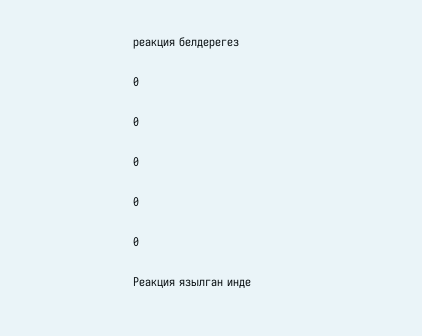реакция белдерегез

0

0

0

0

0

Реакция язылган инде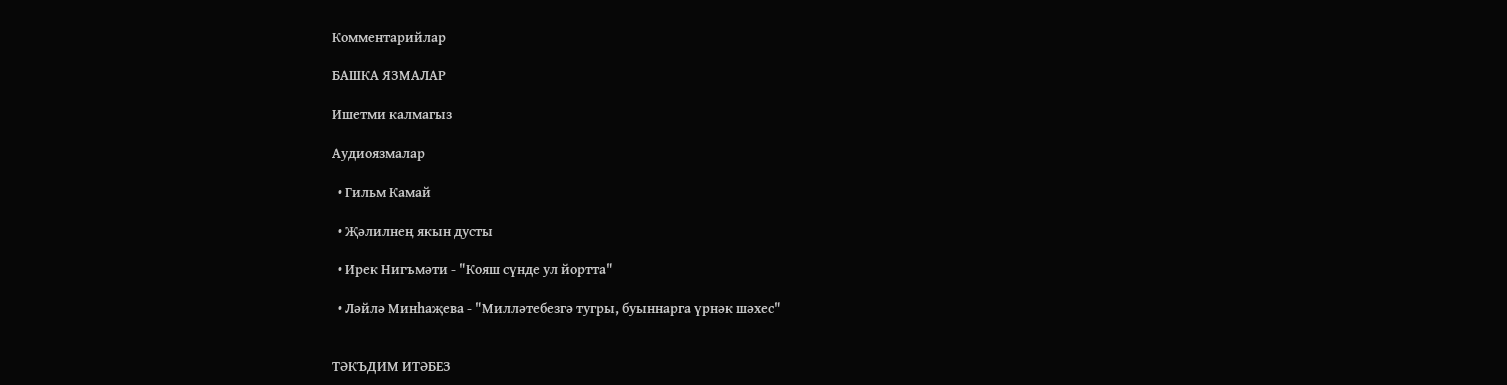Комментарийлар

БАШКА ЯЗМАЛАР

Ишетми калмагыз

Аудиоязмалар

  • Гильм Камай

  • Җәлилнең якын дусты

  • Ирек Нигъмәти - "Кояш сүнде ул йортта"

  • Ләйлә Минһаҗева - "Милләтебезгә тугры, буыннарга үрнәк шәхес"


ТӘКЪДИМ ИТӘБЕЗ